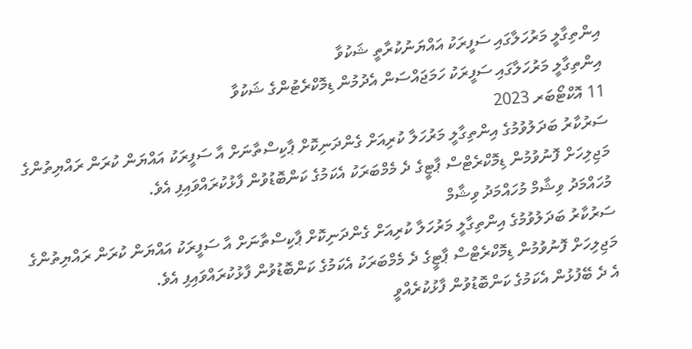އިންތިގާލީ މަރުހަލާގައި ސަފީރަކު އައްޔަނުކުރާތީ ޝަކުވާ
އިންތިގާލީ މަރުހަލާގައި ސަފީރަކު ހަމަޖައްސަން އެދުމުން ޑިމޮކްރެޓުންގެ ޝަކުވާ
11 އޮކްޓޯބަރ 2023
ސަރުކާރު ބަދަލުވުމުގެ އިންތިގާލީ މަރުހަލާ ކުރިއަށް ގެންދަނިކޮށް ޕާކިސްތާނަށް އާ ސަފީރަކު އައްޔަން ކުރަން ރައްޔިތުންގެ މަޖިލިހަށް ފޮނުވުމުން ޑިމޮކްރެޓްސް ޕާޓީގެ ދެ މެމްބަރަކު އެކަމުގެ ކަންބޮޑުވުން ފާޅުކުރައްވައިފި އެވެ.
މުހައްމަދު ވިޝާމް މުހައްމަދު ވިޝާމް
ސަރުކާރު ބަދަލުވުމުގެ އިންތިގާލީ މަރުހަލާ ކުރިއަށް ގެންދަނިކޮށް ޕާކިސްތާނަށް އާ ސަފީރަކު އައްޔަން ކުރަން ރައްޔިތުންގެ މަޖިލިހަށް ފޮނުވުމުން ޑިމޮކްރެޓްސް ޕާޓީގެ ދެ މެމްބަރަކު އެކަމުގެ ކަންބޮޑުވުން ފާޅުކުރައްވައިފި އެވެ.
އެ ދެ ބޭފުޅުން އެކަމުގެ ކަންބޮޑުވުން ފާޅުކުރެއްވީ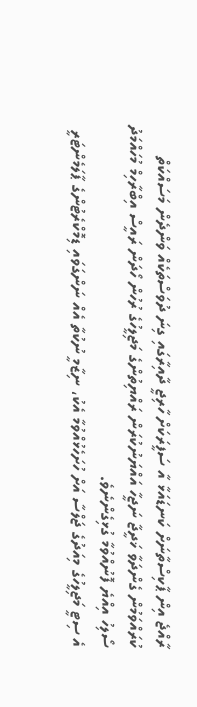ރާއްޖެ އިން ޕާކިސްތާނަށް ކަނޑައަޅާ އާ ސަފީރަކަށް ހާރިޖީ ދާއިރާގައި ގިނަ ދުވަސްތަކެއް ވަންދެން މަސައްކަތް ކުރައްވަމުން ގެންދަވާ ޚަދީޖާ ނަޖީހާ އައްޔަނުކުރަން ރައްޔިތުންގެ މަޖިލީހުގެ ރުހުން ހޯދަން ރައީސް އިބްރާހިމް މުހައްމަދު ސޯލިހު އިއްޔެ ފޮނުއްވުމާ ގުޅިގެންނެވެ.
އެ ސިޓީ މަޖިލީހުގެ މިއަދުގެ ޖަލްސާ އަށް ހުށަހެޅުއްވުމާ އެކު، ނިޒާމީ ނުކުތާ އެއް ނަންގަވައި ޑިމޮކްރެޓުންގެ ޕާލަމެންޓަރީ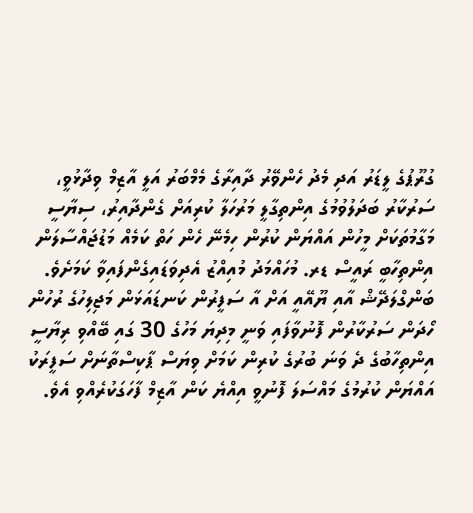ގުރޫޕުގެ ލީޑަރު އަދި މެދު ހެންވޭރު ދާއިރާގެ މެމްބަރު އަލީ އާޒިމް ވިދާޅުވީ، ސަރުކާރު ބަދަލުވުމުގެ އިންތިގާލީ މަރުހަލާ ކުރިއަށް ގެންދާއިރު، ސިޔާސީ މަގާމުތަކަށް މީހުން އައްޔަން ކުރުން ހިމެނޭ ހެން ހަތް ކަމެއް މަޑުޖައްސާލަން އިންތިހާބީ ރައީސް ޑރ. މުހައްމަދު މުއިއްޒު އެދިވަޑައިގެންފައިވާ ކަމަށެވެ.
ބަންގްލަދޭޝް އާއި ޔޫއޭއީ އަށް އާ ސަފީރުން ކަނޑައަޅަން މަޖިލިހުގެ ރުހުން ހޯދަން ސަރުކާރުން ފޮނުވާފައި ވަނީ މިދިޔަ މަހުގެ 30 ގައި ބޭއްވި ރިޔާސީ އިންތިހާބުގެ ދެ ވަނަ ބުރުގެ ކުރިން ކަމަށް ވިޔަސް ޕާކިސްތާނަށް ސަފީރަކު އައްޔަން ކުރުމުގެ މައްސަލަ ފޮނުވީ އިއްޔެ ކަން އާޒިމް ފާހަގަކުރެއްވި އެވެ.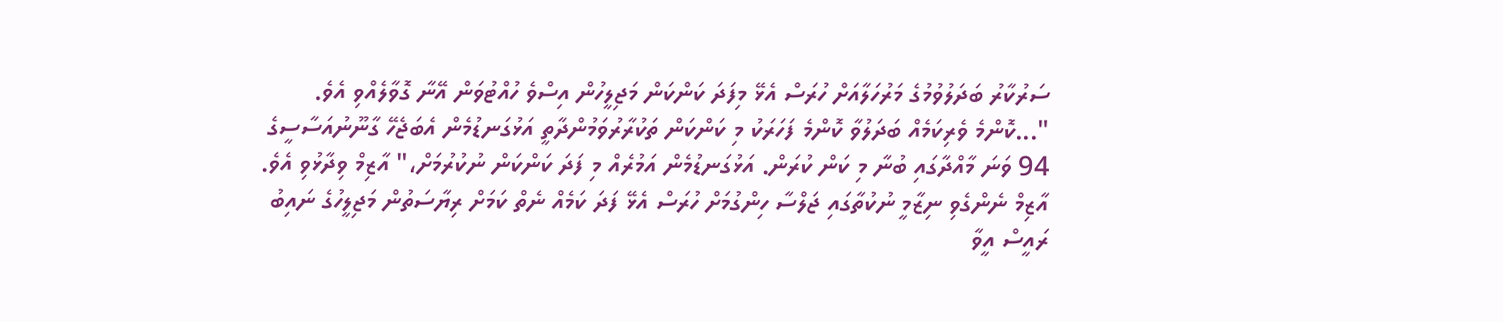ސަރުކާރު ބަދަލުވުމުގެ މަރުހަލާއަށް ހުރަސް އެޅޭ މިފަދަ ކަންކަން މަޖިލީހުން އިސްވެ ހުއްޓުވަން އޭނާ ގޮވާލެއްވި އެވެ.
"...ކޮންމެ ވެރިކަމެއް ބަދަލުވާ ކޮންމެ ފަހަރަކު މި ކަންކަން ތަކުރާރުވަމުންދާތީ އަޅުގަނޑުމެން އެބަޖެހޭ ގާނޫނުއަސާސީގެ 94 ވަނަ މާއްދާގައި ބުނާ މި ކަން ކުރަން. އަޅުގަނޑުމެން އަމުރެއް މި ފަދަ ކަންކަން ނުކުރުމަށް،" އާޒިމް ވިދާޅުވި އެވެ.
އާޒިމް ނެންގެވި ނިޒާމީ ނުކުތާގައި ޖަލްސާ ހިންގުމަށް ހުރަސް އެޅޭ ފަދަ ކަމެއް ނެތް ކަމަށް ރިޔާސަތުން މަޖިލީހުގެ ނައިބު ރައީސް އީވާ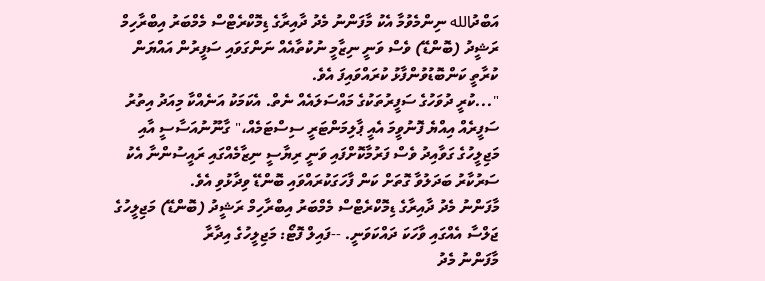އަބްދުالله ނިންމެވުމާ އެކު މާފަންނު މެދު ދާއިރާގެ ޑިމޮކްރެޓްސް މެމްބަރު އިބްރާހިމް ރަޝީދު (ބޮންޑޭ) ވެސް ވަނީ ނިޒާމީ ނުކުތާއެއް ނަންގަވައި ސަފީރުން އައްޔަން ކުރާތީ ކަންބޮޑުވުންފާޅު ކުރައްވައިފަ އެވެ.
"...ކުރީ ދުވަހުގެ ސަފީރުތަކުގެ މައްސަލައެއް ނެތް. އެކަމަކު އަނެއްކާ މިއަދު އިތުރު ސަފީރެއް އިއްޔެ ފޮނުވީމަ އެއީ ޕާލިމަންޓަރީ ސިސްޓަމެއް،" ގާނޫނުއަސާސީ އާއި މަޖިލީހުގެ ގަވާއިދު ވެސް ފަރުމާކޮށްފައި ވަނީ ރިޔާސީ ނިޒާމެއްގައި ރައީސުންނާ އެކު ސަރުކާރު ބަދަލުވާ ގޮތަށް ކަން ފާހަގަކުރައްވައި ބޮންޑޭ ވިދާޅުވި އެވެ.
މާފަންނު މެދު ދާއިރާގެ ޑިމޮކްރެޓްސް މެމްބަރު އިބްރާހިމް ރަޝީދު (ބޮންޑޭ) މަޖިލީހުގެ ޖަލްސާ އެއްގައި ވާހަކަ ދައްކަވަނީ. --ފައިލް ފޮޓޯ: މަޖިލީހުގެ އިދާރާ
މާފަންނު މެދު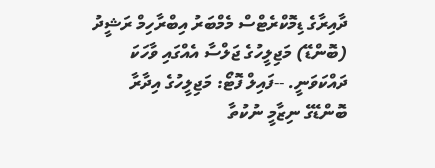ދާއިރާގެ ޑިމޮކްރެޓްސް މެމްބަރު އިބްރާހިމް ރަޝީދު (ބޮންޑޭ) މަޖިލީހުގެ ޖަލްސާ އެއްގައި ވާހަކަ ދައްކަވަނީ. --ފައިލް ފޮޓޯ: މަޖިލީހުގެ އިދާރާ
ބޮންޑޭގެ ނިޒާމީ ނުކުތާ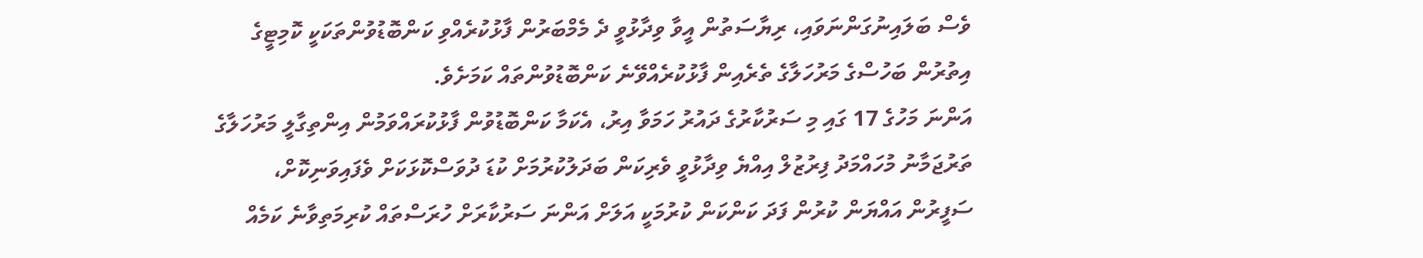ވެސް ބަލައިނުގަންނަވައި، ރިޔާސަތުން އީވާ ވިދާޅުވީ ދެ މެމްބަރުން ފާޅުކުރެއްވި ކަންބޮޑުވުންތަކަކީ ކޮމިޓީގެ އިތުރުން ބަހުސްގެ މަރުހަލާގެ ތެރެއިން ފާޅުކުރެއްވޭނެ ކަންބޮޑުވުންތައް ކަމަށެވެ.
އަންނަ މަހުގެ 17 ގައި މި ސަރުކާރުގެ ދައުރު ހަމަވާ އިރު، އެކަމާ ކަންބޮޑުވުން ފާޅުކުރައްވަމުން އިންތިގާލީ މަރުހަލާގެ ތަރުޖަމާނު މުހައްމަދު ފިރުޒުލް އިއްޔެ ވިދާޅުވީ ވެރިކަން ބަދަލުކުރުމަށް ކުޑަ ދުވަސްކޮޅަކަށް ވެފައިވަނިކޮށް، ސަފީރުން އައްޔަން ކުރުން ފަދަ ކަންކަން ކުރުމަކީ އަލަށް އަންނަ ސަރުކާރަށް ހުރަސްތައް ކުރިމަތިވާނެ ކަމެއް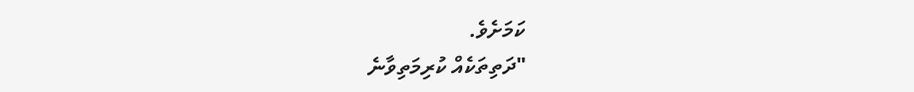ކަމަށެވެ.
"ދަތިތަކެއް ކުރިމަތިވާނެ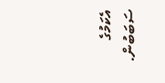އެކަމުގެ ސަބަބުން.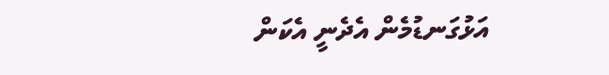އަޅުގަނޑުމެން އެދެނީ އެކަން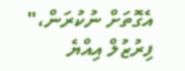އެގޮތަށް ނުކުރަން،" ފިރުޒުލް އިއްޔެ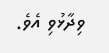ވިދާޅުވި އެވެ.